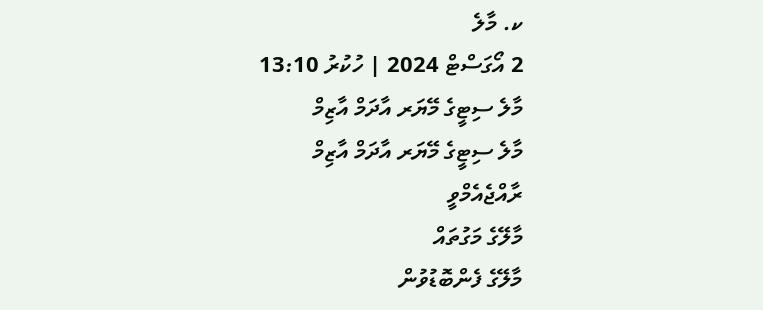ކ. މާލެ
2 އޯގަސްޓް 2024 | ހުކުރު 13:10
މާލެ ސިޓީގެ މޭޔަރ އާދަމް އާޒިމް
މާލެ ސިޓީގެ މޭޔަރ އާދަމް އާޒިމް
ރާއްޖެއެމްވީ
މާލޭގެ މަގުތައް
މާލޭގެ ފެންބޮޑުވުން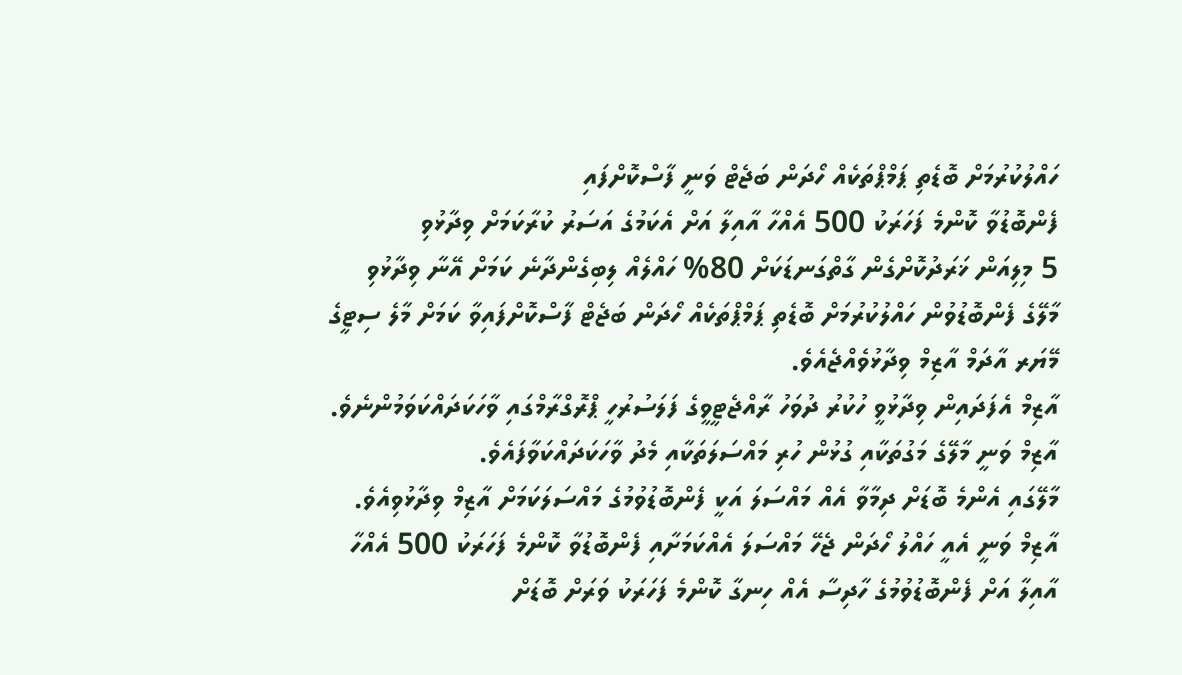ހައްލުކުރުމަށް ބޮޑެތި ޕަމްޕްތަކެއް ހޯދަން ބަޖެޓް ވަނީ ފާސްކޮށްފައި
ފެންބޮޑުވާ ކޮންމެ ފަހަރަކު 500 އެއްހާ އާއިލާ އަށް އެކަމުގެ އަސަރު ކުރާކަމަށް ވިދާޅުވި
5 މިލިއަން ޚަރަދުކޮށްގެން ގާތްގަނޑަކަށް 80% ހައްލެއް ލިބިގެންދާނެ ކަމަށް އޭނާ ވިދާޅުވި
މާލޭގެ ފެންބޮޑުވުން ހައްލުކުރުމަށް ބޮޑެތި ޕަމްޕްތަކެއް ހޯދަން ބަޖެޓް ފާސްކޮށްފައިވާ ކަމަށް މާލެ ސިޓީގެ މޭޔަރ އާދަމް އާޒިމް ވިދާޅުވެއްޖެއެވެ.
އާޒިމް އެފަދައިން ވިދާޅުވީ ހުކުރު ދުވަހު ރާއްޖެޓީވީގެ ފަލަސުރުހީ ޕްރޮގްރާމްގައި ވާހަކަދައްކަވަމުންނެވެ. އާޒިމް ވަނީ މާލޭގެ މަގުތަކާއި ގުޅުން ހުރި މައްސަލަތަކާއި މެދު ވާހަކަދައްކަވާފައެވެ.
މާލޭގައި އެންމެ ބޮޑަށް ދިމާވާ އެއް މައްސަލަ އަކީ ފެންބޮޑުވުމުގެ މައްސަލަކަމަށް އާޒިމް ވިދާޅުވިއެވެ. އާޒިމް ވަނީ އެއީ ހައްލު ހޯދަން ޖެހޭ މައްސަލަ އެއްކަމަށާއި ފެންބޮޑުވާ ކޮންމެ ފަހަރަކު 500 އެއްހާ އާއިލާ އަށް ފެންބޮޑުވުމުގެ ހާދިސާ އެއް ހިނގާ ކޮންމެ ފަހަރަކު ވަރަށް ބޮޑަށް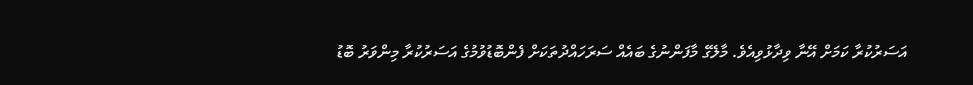އަސަރުކުރާ ކަމަށް އޭނާ ވިދާޅުވިއެވެ. މާލޭގެ މާފަންނުގެ ބައެއް ސަރަހައްދުތަކަށް ފެންބޮޑުވުމުގެ އަސަރުކުރާ މިންވަރު ބޮޑު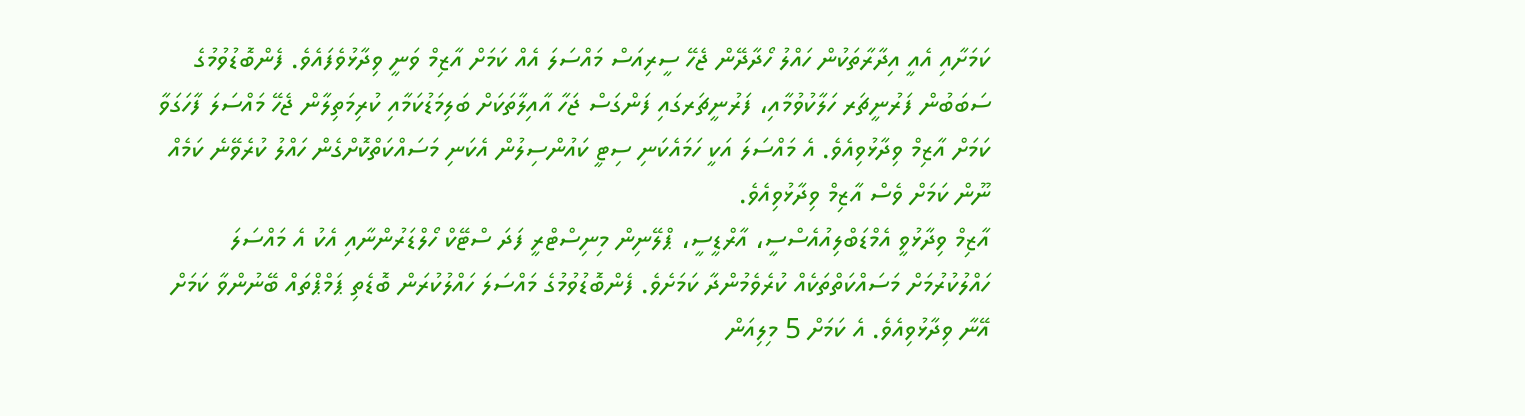ކަމަށާއި އެއީ އިދާރާތަކުން ހައްލު ހޯދާދޭން ޖެހޭ ސީރިއަސް މައްސަލަ އެއް ކަމަށް އާޒިމް ވަނީ ވިދާޅުވެފައެވެ. ފެންބޮޑުވުމުގެ ސަބަބުން ފަރުނީޗަރ ހަލާކުވުމާއި، ފަރުނީޗަރގައި ފަންގަސް ޖަހާ އާއިލާތަކަށް ބަލިމަޑުކަމާއި ކުރިމަތިލާން ޖެހޭ މައްސަލަ ފާހަގަވާ ކަމަށް އާޒިމް ވިދާޅުވިއެވެ. އެ މައްސަލަ އަކީ ހަމައެކަނި ސިޓީ ކައުންސިލުން އެކަނި މަސައްކަތްކޮށްގެން ހައްލު ކުރެވޭނެ ކަމެއް ނޫން ކަމަށް ވެސް އާޒިމް ވިދާޅުވިއެވެ.
އާޒިމް ވިދާޅުވީ އެމްޑަބްލިއުއެސްސީ، އާރްޑީސީ، ޕްލޭނިން މިނިސްޓްރީ ފަދަ ސްޓޭކް ހޯލްޑަރުންނާއި އެކު އެ މައްސަލަ ހައްލުކުރުމަށް މަސައްކަތްތަކެއް ކުރެވެމުންދާ ކަމަށެވެ. ފެންބޮޑުވުމުގެ މައްސަލަ ހައްލުކުރަން ބޮޑެތި ޕަމްޕްތައް ބޭނުންވާ ކަމަށް އޭނާ ވިދާޅުވިއެވެ. އެ ކަމަށް 5 މިލިއަން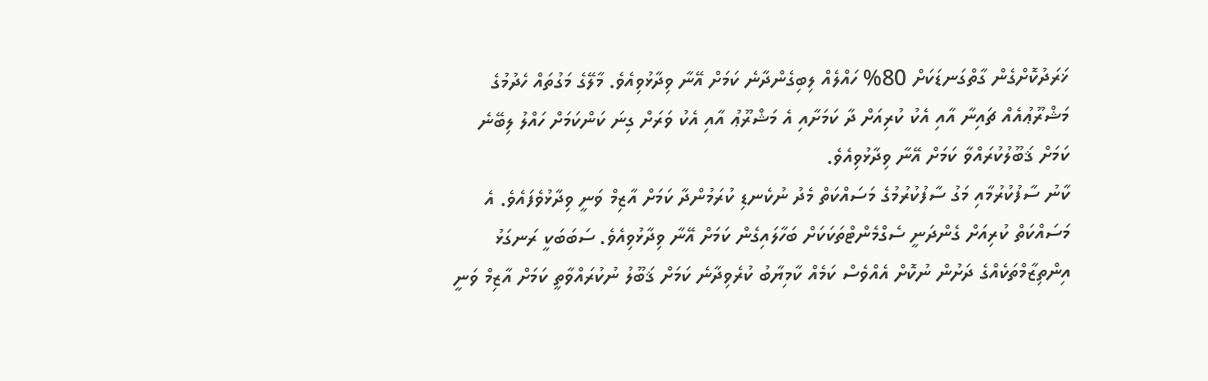ޚަރަދުކޮށްގެން ގާތްގަނޑަކަށް 80% ހައްލެއް ލިބިގެންދާނެ ކަމަށް އޭނާ ވިދާޅުވިއެވެ. މާލޭގެ މަގުތައް ހެދުމުގެ މަޝްރޫޢުއެއް ޗައިނާ އާއި އެކު ކުރިއަށް ދާ ކަމަށާއި އެ މަޝްރޫޢު އާއި އެކު ވަރަށް ގިނަ ކަންކަމަށް ހައްލު ލިބޭނެ ކަމަށް ޤަބޫލުކުރައްވާ ކަމަށް އޭނާ ވިދާޅުވިއެވެ.
ކާނު ސާފުކުރުމާއި މަގު ސާފުކުރުމުގެ މަސައްކަތް މެދު ނުކެނޑި ކުރަމުންދާ ކަމަށް އާޒިމް ވަނީ ވިދާޅުވެފައެވެ. އެ މަސައްކަތް ކުރިއަށް ގެންދަނީ ސެގްމެންޓްތަކަކަށް ބަހާލައިގެން ކަމަށް އޭނާ ވިދާޅުވިއެވެ. ސަބަބަކީ ރަނގަޅު އިންތިޒާމްތަކެއްގެ ދަށުން ނުކޮށް އެއްވެސް ކަމެއް ކާމިޔާބު ކުރެވިދާނެ ކަމަށް ޤަބޫލު ނުކުރައްވާތީ ކަމަށް އާޒިމް ވަނީ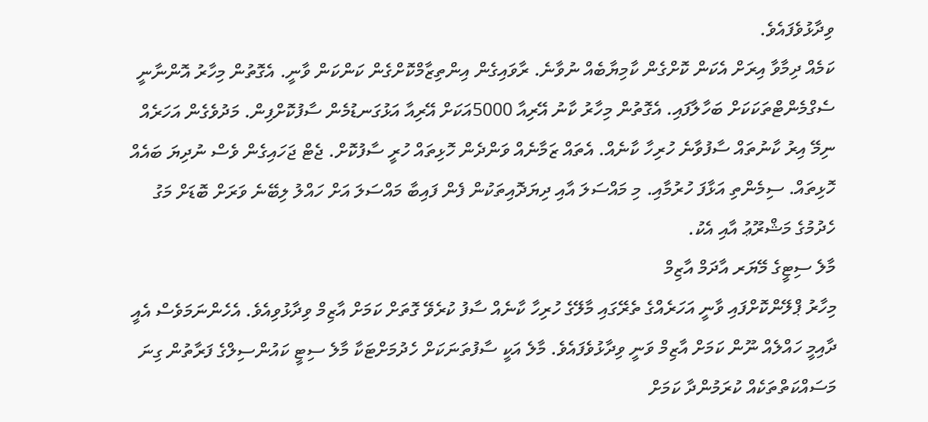ވިދާޅުވެފައެވެ.
ކަމެއް ދިމާވާ އިރަށް އެކަން ކޮށްގެން ކާމިޔާބެއް ނުވާނެ. ރާވައިގެން އިންތިޒާމްކޮށްގެން ކަންކަން ވާނީ. އެގޮތުން މިހާރު އޮންނާނީ ސެގްމެންޓްތަކަކަށް ބަހާލާފައި. އެގޮތުން މިހާރު ކާނު އޭރިއާ 5000އަކަށް އޭރިއާ އަޅުގަނޑުމެން ސާފުކޮށްފިން. މަދުވެގެން އަހަރެއް ނިމޭ އިރު ކާނުތައް ސާފުވާނެ ހުރިހާ ކާނެއް. އެތައް ޒަމާނެއް ވަންދެން ހޮޅިތައް ހުރީ ސާފުކޮށް. ޖެޓް ޖަހައިގެން ވެސް ނުދިޔަ ބައެއް ހޮޅިތައް. ސިމެންތި އަޅާފަ ހުރުމާއި. މި މައްސަލަ އާއި ދިޔަދޮއިތަކުން ފެން ފައިބާ މައްސަލަ އަށް ހައްލު ލިބޭނެ ވަރަށް ބޮޑަށް މަގު ހެދުމުގެ މަޝްރޫޢު އާއި އެކު.
މާލެ ސިޓީގެ މޭޔަރ އާދަމް އާޒިމް
މިހާރު ޕްލޭންކޮށްފައި ވާނީ އަހަރެއްގެ ތެރޭގައި މާލޭގެ ހުރިހާ ކާނެއް ސާފު ކުރެވޭ ގޮތަށް ކަމަށް އާޒިމް ވިދާޅުވިއެވެ. އެހެންނަމަވެސް އެއީ ދާއިމީ ހައްލެއް ނޫން ކަމަށް އާޒިމް ވަނީ ވިދާޅުވެފައެވެ. މާލެ އަކީ ސާފުތަނަކަށް ހެދުމަށްޓަކާ މާލެ ސިޓީ ކައުންސިލްގެ ފަރާތުން ގިނަ މަސައްކަތްތަކެއް ކުރަމުންދާ ކަމަށް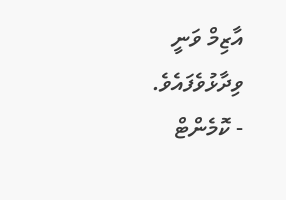އާޒިމް ވަނީ ވިދާޅުވެފައެވެ.
- ކޮމެންޓް